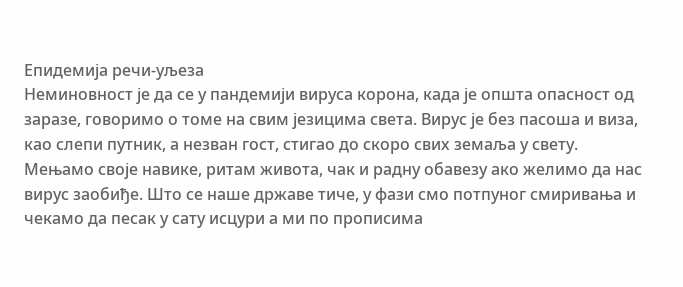Епидемија речи-уљеза
Неминовност је да се у пандемији вируса корона, када је општа опасност од заразе, говоримо о томе на свим језицима света. Вирус је без пасоша и виза, као слепи путник, а незван гост, стигао до скоро свих земаља у свету.
Мењамо своје навике, ритам живота, чак и радну обавезу ако желимо да нас вирус заобиђе. Што се наше државе тиче, у фази смо потпуног смиривања и чекамо да песак у сату исцури а ми по прописима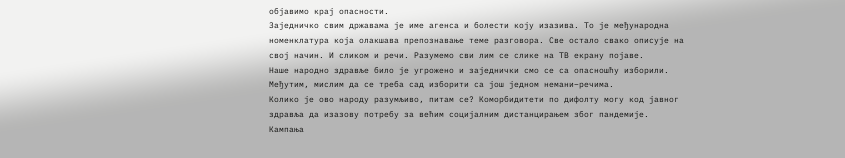објавимо крај опасности.
Заједничко свим државама је име агенса и болести коју изазива. То је међународна номенклатура која олакшава препознавање теме разговора. Све остало свако описује на свој начин. И сликом и речи. Разумемо сви лим се слике на ТВ екрану појаве.
Наше народно здравље било је угрожено и заједнички смо се са опасношћу изборили. Међутим, мислим да се треба сад изборити са још једном немани–речима.
Колико је ово народу разумљиво, питам се? Коморбидитети по дифолту могу код јавног здравља да изазову потребу за већим социјалним дистанцирањем због пандемије. Кампања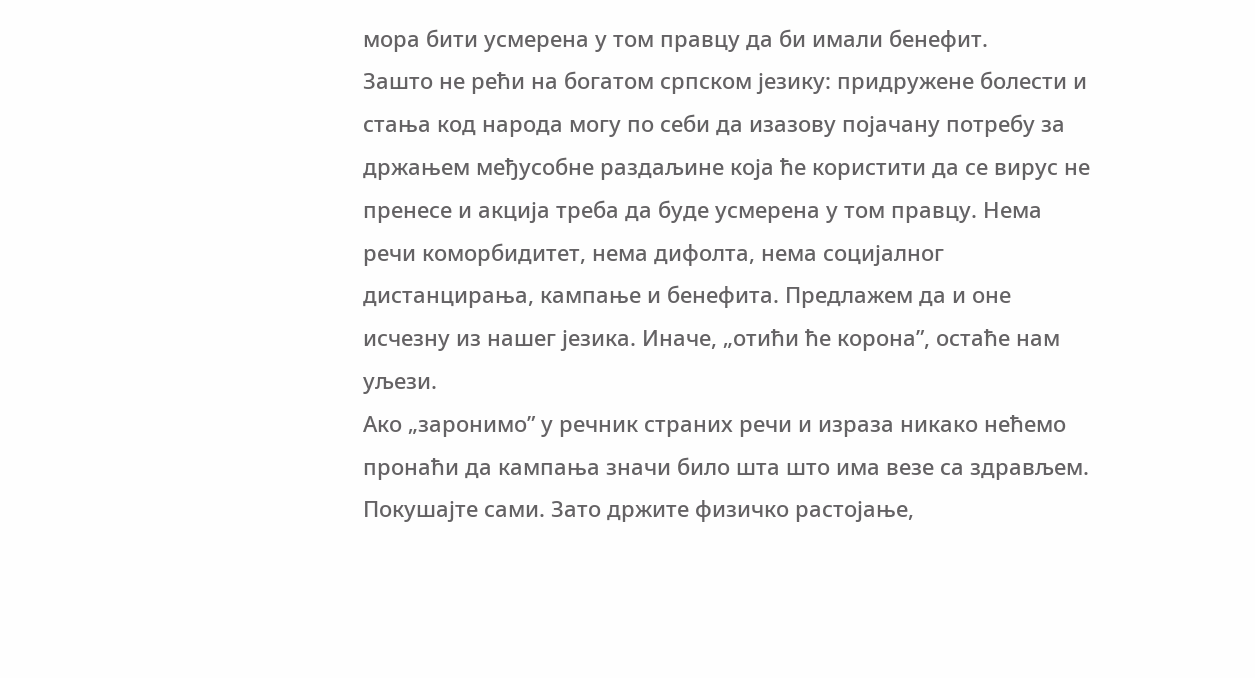мора бити усмерена у том правцу да би имали бенефит.
Зашто не рећи на богатом српском језику: придружене болести и стања код народа могу по себи да изазову појачану потребу за држањем међусобне раздаљине која ће користити да се вирус не пренесе и акција треба да буде усмерена у том правцу. Нема речи коморбидитет, нема дифолта, нема социјалног дистанцирања, кампање и бенефита. Предлажем да и оне исчезну из нашег језика. Иначе, „отићи ће корона”, остаће нам уљези.
Ако „заронимо” у речник страних речи и израза никако нећемо пронаћи да кампања значи било шта што има везе са здрављем. Покушајте сами. Зато држите физичко растојање,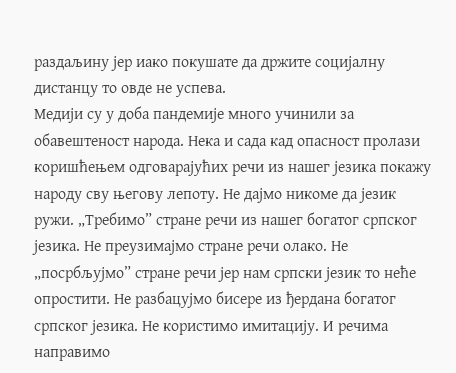раздаљину јер иако покушате да држите социјалну дистанцу то овде не успева.
Медији су у доба пандемије много учинили за обавештеност народа. Нека и сада кад опасност пролази коришћењем одговарајућих речи из нашег језика покажу народу сву његову лепоту. Не дајмо никоме да језик ружи. „Требимо” стране речи из нашег богатог српског језика. Не преузимајмо стране речи олако. Не „посрбљујмо” стране речи јер нам српски језик то неће опростити. Не разбацујмо бисере из ђердана богатог српског језика. Не користимо имитацију. И речима направимо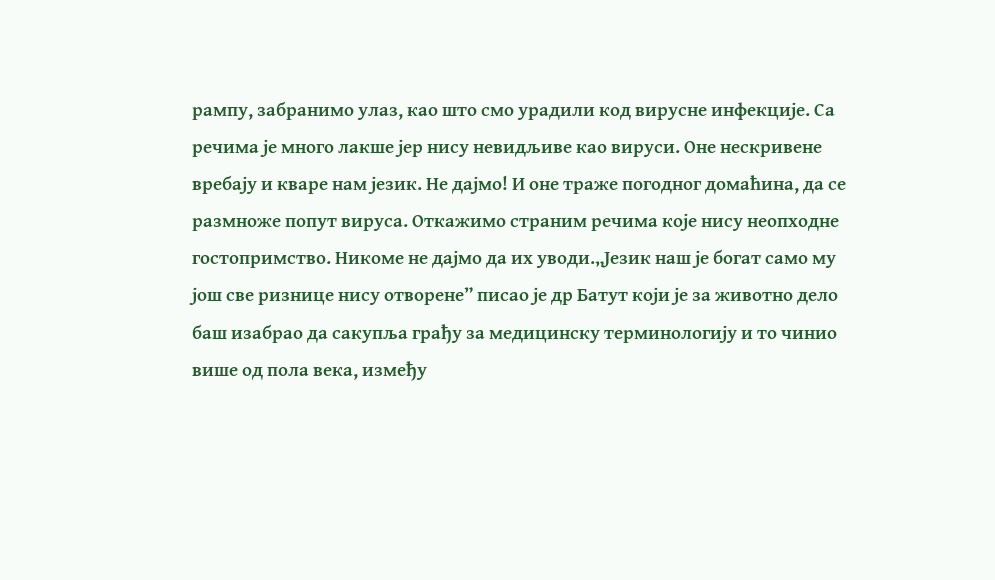рампу, забранимо улаз, као што смо урадили код вирусне инфекције. Са речима је много лакше јер нису невидљиве као вируси. Оне нескривене вребају и кваре нам језик. Не дајмо! И оне траже погодног домаћина, да се размноже попут вируса. Откажимо страним речима које нису неопходне гостопримство. Никоме не дајмо да их уводи.„Језик наш је богат само му још све ризнице нису отворене” писао је др Батут који је за животно дело баш изабрао да сакупља грађу за медицинску терминологију и то чинио више од пола века, између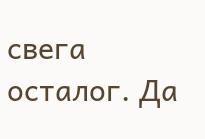свега осталог. Да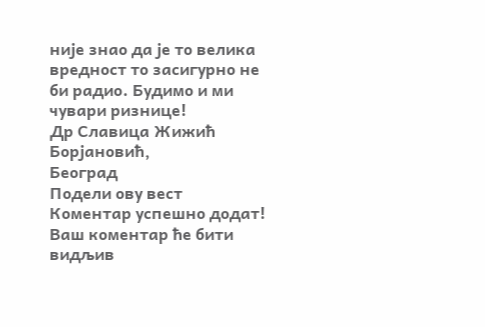није знао да је то велика вредност то засигурно не би радио. Будимо и ми чувари ризнице!
Др Славица Жижић Борјановић,
Београд
Подели ову вест
Комeнтар успeшно додат!
Ваш комeнтар ћe бити видљив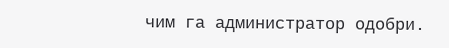чим га администратор одобри.